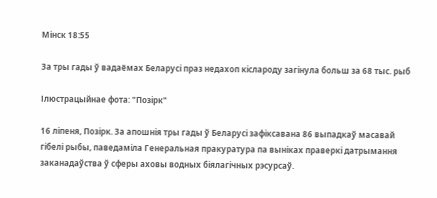Мінск 18:55

За тры гады ў вадаёмах Беларусі праз недахоп кіслароду загінула больш за 68 тыс. рыб

Ілюстрацыйнае фота: "Позірк"

16 ліпеня, Позірк. За апошнія тры гады ў Беларусі зафіксавана 86 выпадкаў масавай гібелі рыбы, паведаміла Генеральная пракуратура па выніках праверкі датрымання заканадаўства ў сферы аховы водных біялагічных рэсурсаў.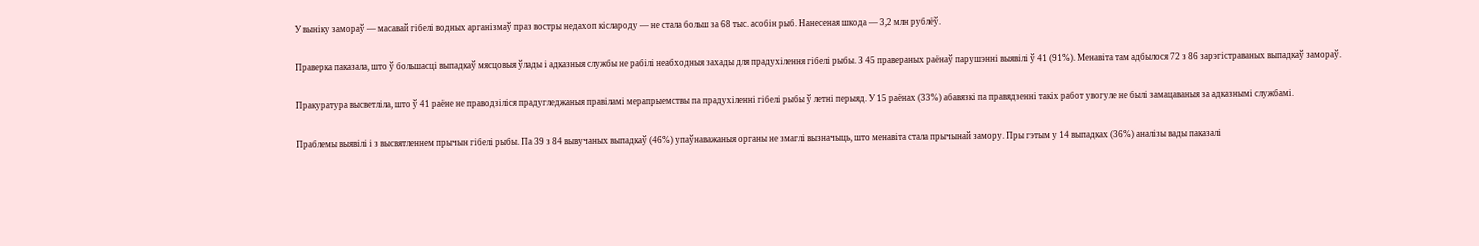У выніку замораў — масавай гібелі водных арганізмаў праз востры недахоп кіслароду — не стала больш за 68 тыс. асобін рыб. Нанесеная шкода — 3,2 млн рублёў.

Праверка паказала, што ў большасці выпадкаў мясцовыя ўлады і адказныя службы не рабілі неабходныя захады для прадухілення гібелі рыбы. З 45 правераных раёнаў парушэнні выявілі ў 41 (91%). Менавіта там адбылося 72 з 86 зарэгістраваных выпадкаў замораў.

Пракуратура высветліла, што ў 41 раёне не праводзіліся прадугледжаныя правіламі мерапрыемствы па прадухіленні гібелі рыбы ў летні перыяд. У 15 раёнах (33%) абавязкі па правядзенні такіх работ увогуле не былі замацаваныя за адказнымі службамі.

Праблемы выявілі і з высвятленнем прычын гібелі рыбы. Па 39 з 84 вывучаных выпадкаў (46%) упаўнаважаныя органы не змаглі вызначыць, што менавіта стала прычынай замору. Пры гэтым у 14 выпадках (36%) аналізы вады паказалі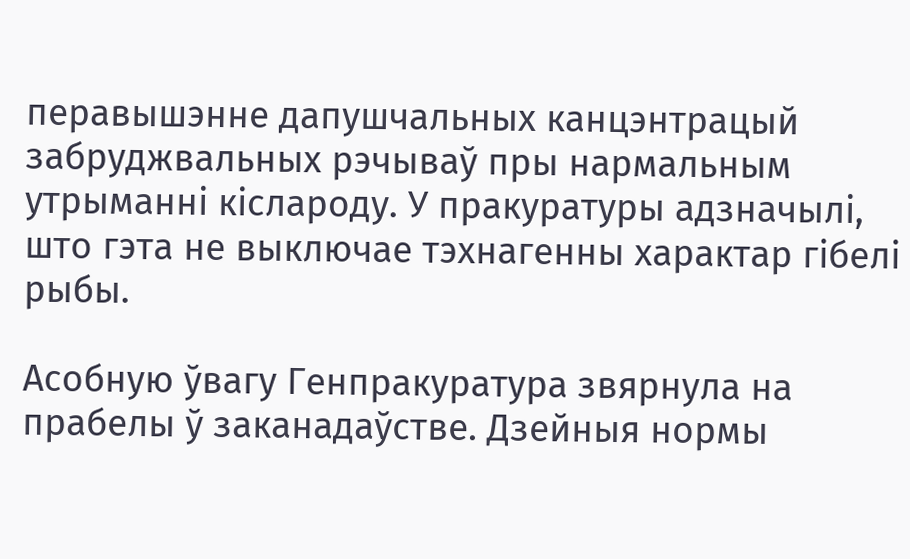перавышэнне дапушчальных канцэнтрацый забруджвальных рэчываў пры нармальным утрыманні кіслароду. У пракуратуры адзначылі, што гэта не выключае тэхнагенны характар гібелі рыбы.

Асобную ўвагу Генпракуратура звярнула на прабелы ў заканадаўстве. Дзейныя нормы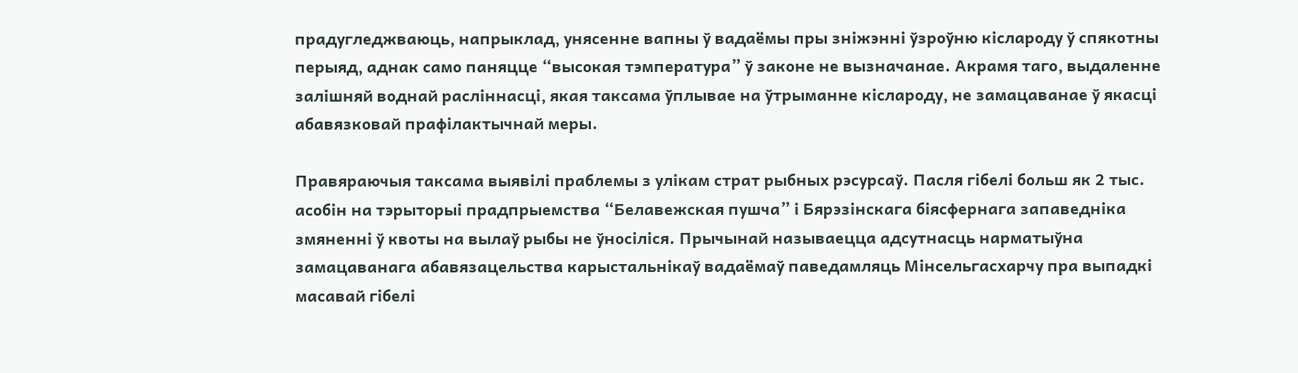прадугледжваюць, напрыклад, унясенне вапны ў вадаёмы пры зніжэнні ўзроўню кіслароду ў спякотны перыяд, аднак само паняцце “высокая тэмпература” ў законе не вызначанае. Акрамя таго, выдаленне залішняй воднай расліннасці, якая таксама ўплывае на ўтрыманне кіслароду, не замацаванае ў якасці абавязковай прафілактычнай меры.

Правяраючыя таксама выявілі праблемы з улікам страт рыбных рэсурсаў. Пасля гібелі больш як 2 тыс. асобін на тэрыторыі прадпрыемства “Белавежская пушча” і Бярэзінскага біясфернага запаведніка змяненні ў квоты на вылаў рыбы не ўносіліся. Прычынай называецца адсутнасць нарматыўна замацаванага абавязацельства карыстальнікаў вадаёмаў паведамляць Мінсельгасхарчу пра выпадкі масавай гібелі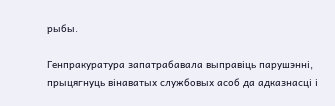рыбы.

Генпракуратура запатрабавала выправіць парушэнні, прыцягнуць вінаватых службовых асоб да адказнасці і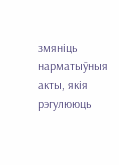змяніць нарматыўныя акты, якія рэгулююць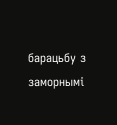барацьбу з заморнымі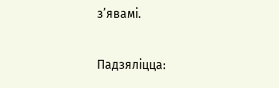з’явамі.

Падзяліцца: